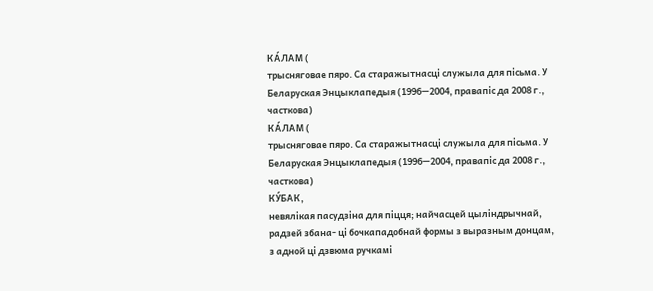КА́ЛАМ (
трысняговае пяро. Са старажытнасці служыла для пісьма. У
Беларуская Энцыклапедыя (1996—2004, правапіс да 2008 г., часткова)
КА́ЛАМ (
трысняговае пяро. Са старажытнасці служыла для пісьма. У
Беларуская Энцыклапедыя (1996—2004, правапіс да 2008 г., часткова)
КУ́БАК,
невялікая пасудзіна для піцця; найчасцей цыліндрычнай, радзей збана- ці бочкападобнай формы з выразным донцам, з адной ці дзвюма ручкамі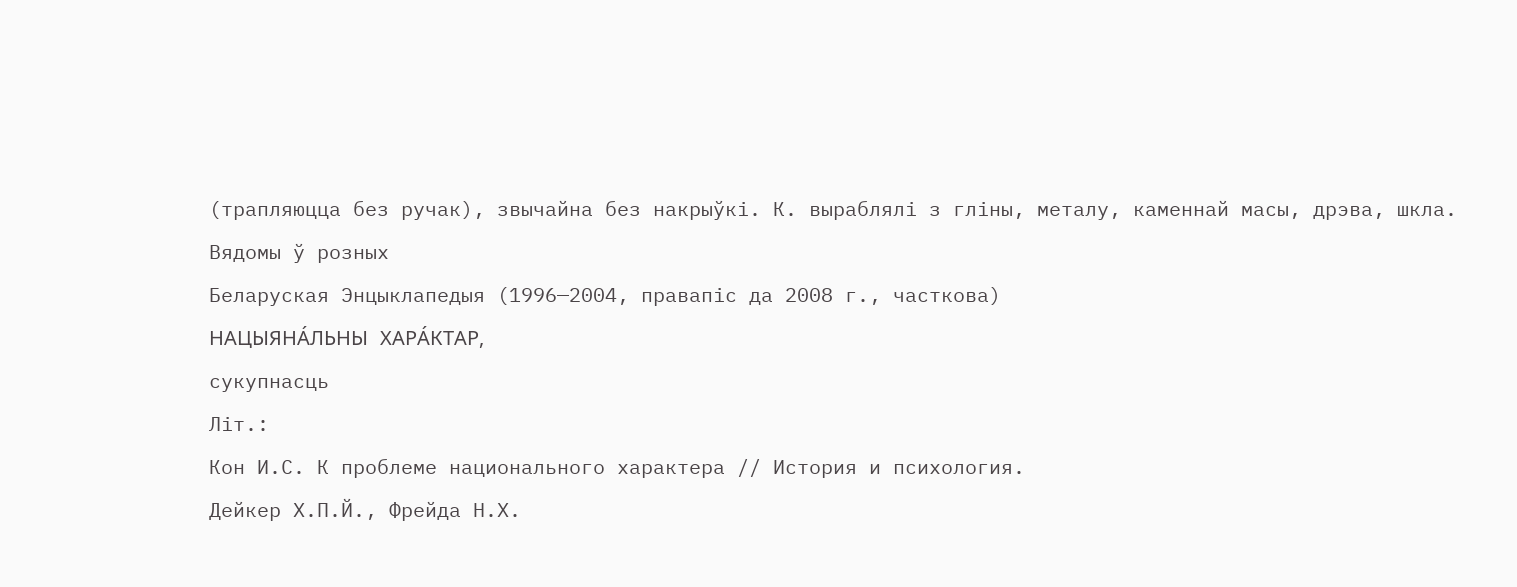(трапляюцца без ручак), звычайна без накрыўкі. К. выраблялі з гліны, металу, каменнай масы, дрэва, шкла. Вядомы ў розных
Беларуская Энцыклапедыя (1996—2004, правапіс да 2008 г., часткова)
НАЦЫЯНА́ЛЬНЫ ХАРА́КТАР,
сукупнасць
Літ.:
Кон И.С. К проблеме национального характера // История и психология.
Дейкер Х.П.Й., Фрейда Н.Х.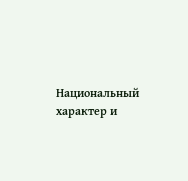Национальный характер и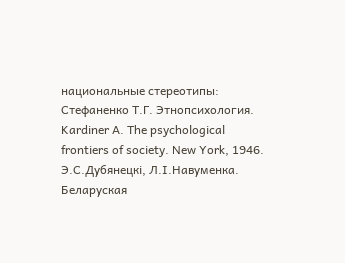национальные стереотипы:
Стефаненко Т.Г. Этнопсихология.
Kardiner A. The psychological frontiers of society. New York, 1946.
Э.С.Дубянецкі, Л.І.Навуменка.
Беларуская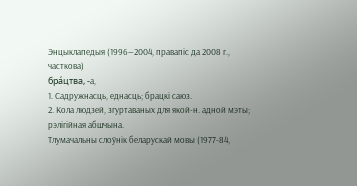Энцыклапедыя (1996—2004, правапіс да 2008 г., часткова)
бра́цтва, ‑а,
1. Садружнасць, еднасць; брацкі саюз.
2. Кола людзей, згуртаваных для якой‑н. адной мэты; рэлігійная абшчына.
Тлумачальны слоўнік беларускай мовы (1977-84,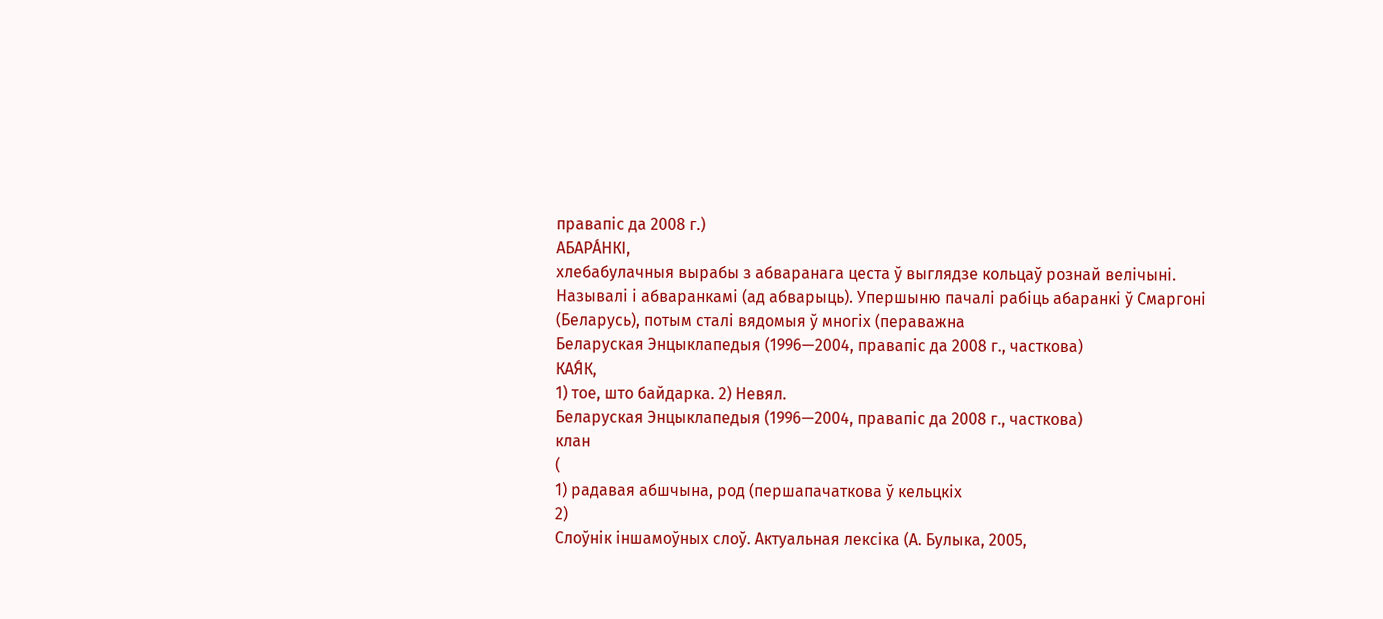правапіс да 2008 г.)
АБАРА́НКІ,
хлебабулачныя вырабы з абваранага цеста ў выглядзе кольцаў рознай велічыні. Называлі і абваранкамі (ад абварыць). Упершыню пачалі рабіць абаранкі ў Смаргоні (Беларусь), потым сталі вядомыя ў многіх (пераважна
Беларуская Энцыклапедыя (1996—2004, правапіс да 2008 г., часткова)
КАЯ́К,
1) тое, што байдарка. 2) Невял.
Беларуская Энцыклапедыя (1996—2004, правапіс да 2008 г., часткова)
клан
(
1) радавая абшчына, род (першапачаткова ў кельцкіх
2)
Слоўнік іншамоўных слоў. Актуальная лексіка (А. Булыка, 2005,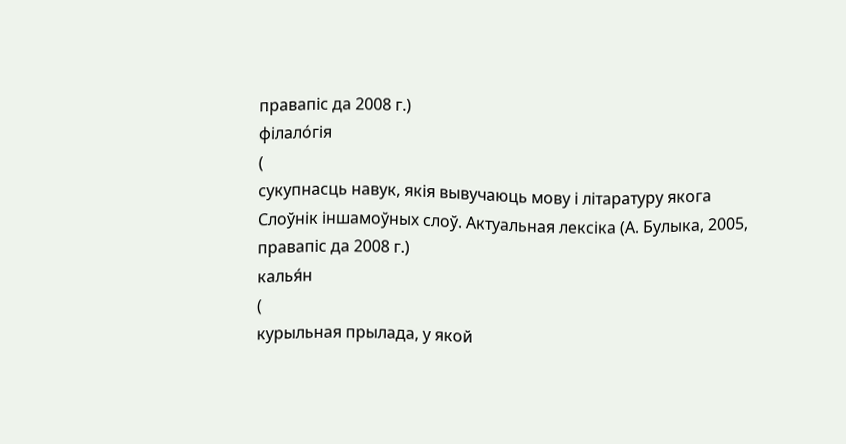правапіс да 2008 г.)
філало́гія
(
сукупнасць навук, якія вывучаюць мову і літаратуру якога
Слоўнік іншамоўных слоў. Актуальная лексіка (А. Булыка, 2005, правапіс да 2008 г.)
калья́н
(
курыльная прылада, у якой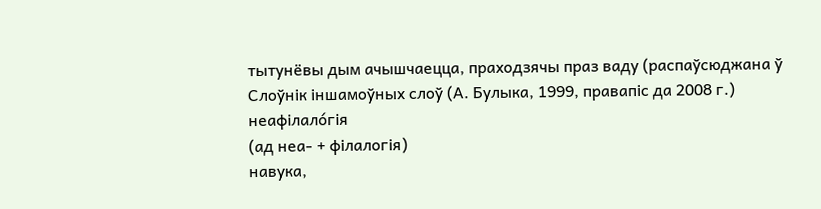тытунёвы дым ачышчаецца, праходзячы праз ваду (распаўсюджана ў
Слоўнік іншамоўных слоў (А. Булыка, 1999, правапіс да 2008 г.)
неафілало́гія
(ад неа- + філалогія)
навука,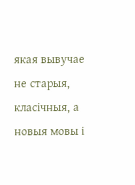якая вывучае не старыя, класічныя, а новыя мовы і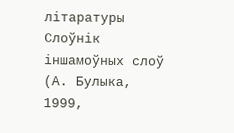літаратуры
Слоўнік іншамоўных слоў (А. Булыка, 1999,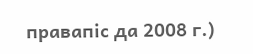правапіс да 2008 г.)